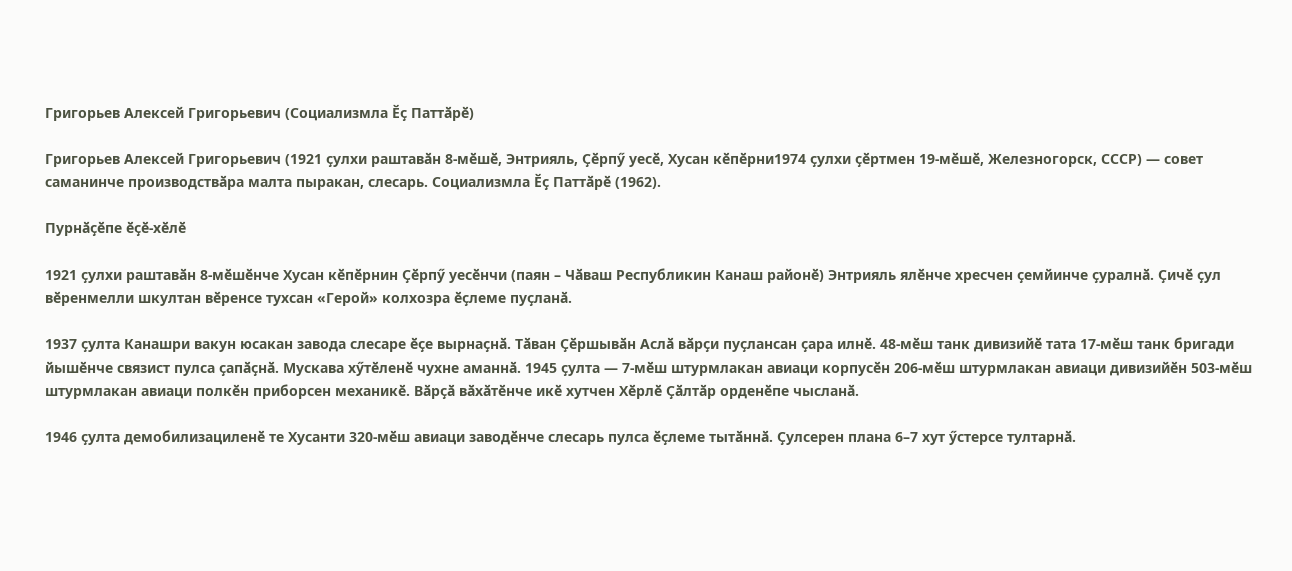Григорьев Алексей Григорьевич (Социализмла Ӗҫ Паттӑрӗ)

Григорьев Алексей Григорьевич (1921 ҫулхи раштавӑн 8-мӗшӗ, Энтрияль, Ҫӗрпӳ уесӗ, Хусан кӗпӗрни1974 ҫулхи ҫӗртмен 19-мӗшӗ, Железногорск, СССР) — совет саманинче производствӑра малта пыракан, слесарь. Социализмла Ӗҫ Паттӑрӗ (1962).

Пурнӑҫӗпе ӗҫӗ-хӗлӗ

1921 ҫулхи раштавӑн 8-мӗшӗнче Хусан кӗпӗрнин Ҫӗрпӳ уесӗнчи (паян – Чӑваш Республикин Канаш районӗ) Энтрияль ялӗнче хресчен ҫемйинче ҫуралнӑ. Ҫичӗ ҫул вӗренмелли шкултан вӗренсе тухсан «Герой» колхозра ӗҫлеме пуҫланӑ.

1937 ҫулта Канашри вакун юсакан завода слесаре ӗҫе вырнаҫнӑ. Тӑван Ҫӗршывӑн Аслӑ вӑрҫи пуҫлансан ҫара илнӗ. 48-мӗш танк дивизийӗ тата 17-мӗш танк бригади йышӗнче связист пулса ҫапӑҫнӑ. Мускава хӳтӗленӗ чухне аманнӑ. 1945 ҫулта — 7-мӗш штурмлакан авиаци корпусӗн 206-мӗш штурмлакан авиаци дивизийӗн 503-мӗш штурмлакан авиаци полкӗн приборсен механикӗ. Вӑрҫӑ вӑхӑтӗнче икӗ хутчен Хӗрлӗ Ҫӑлтӑр орденӗпе чысланӑ.

1946 ҫулта демобилизациленӗ те Хусанти 320-мӗш авиаци заводӗнче слесарь пулса ӗҫлеме тытӑннӑ. Ҫулсерен плана 6–7 хут ӳстерсе тултарнӑ.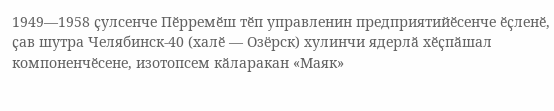1949—1958 ҫулсенче Пӗрремӗш тӗп управленин предприятийӗсенче ӗҫленӗ, ҫав шутра Челябинск-40 (халӗ — Озёрск) хулинчи ядерлӑ хӗҫпӑшал компоненчӗсене, изотопсем кӑларакан «Маяк»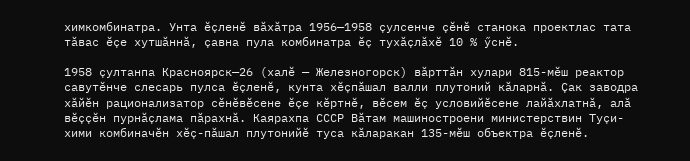химкомбинатра. Унта ӗҫленӗ вӑхӑтра 1956—1958 ҫулсенче ҫӗнӗ станока проектлас тата тӑвас ӗҫе хутшӑннӑ, ҫавна пула комбинатра ӗҫ тухӑҫлӑхӗ 10 % ӳснӗ.

1958 ҫултанпа Красноярск—26 (халӗ — Железногорск) вӑрттӑн хулари 815-мӗш реактор савутӗнче слесарь пулса ӗҫленӗ, кунта хӗҫпӑшал валли плутоний кӑларнӑ. Ҫак заводра хӑйӗн рационализатор сӗнӗвӗсене ӗҫе кӗртнӗ, вӗсем ӗҫ условийӗсене лайӑхлатнӑ, алӑ вӗҫҫӗн пурнӑҫлама пӑрахнӑ. Каярахпа СССР Вӑтам машиностроени министерствин Туҫи-хими комбиначӗн хӗҫ-пӑшал плутонийӗ туса кӑларакан 135-мӗш объектра ӗҫленӗ.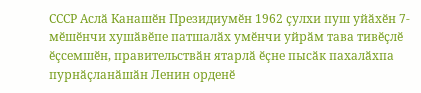СССР Аслӑ Канашӗн Президиумӗн 1962 ҫулхи пуш уйӑхӗн 7-мӗшӗнчи хушӑвӗпе патшалӑх умӗнчи уйрӑм тава тивӗҫлӗ ӗҫсемшӗн, правительствӑн ятарлӑ ӗҫне пысӑк пахалӑхпа пурнӑҫланӑшӑн Ленин орденӗ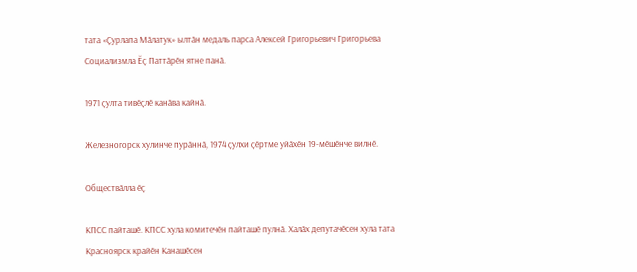тата «Ҫурлапа Мӑлатук» ылтӑн медаль парса Алексей Григорьевич Григорьева Социализмла Ӗҫ Паттӑрӗн ятне панӑ.

1971 ҫулта тивӗҫлӗ канӑва кайнӑ.

Железногорск хулинче пурӑннӑ, 1974 ҫулхи ҫӗртме уйӑхӗн 19-мӗшӗнче вилнӗ.

Обществӑлла ӗҫ

КПСС пайташӗ. КПСС хула комитечӗн пайташӗ пулнӑ. Халӑх депутачӗсен хула тата Красноярск крайӗн Канашӗсен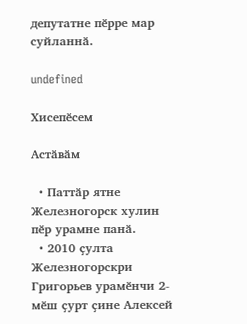депутатне пӗрре мар суйланнӑ.

undefined

Хисепӗсем

Астӑвӑм

  • Паттӑр ятне Железногорск хулин пӗр урамне панӑ.
  • 2010 ҫулта Железногорскри Григорьев урамӗнчи 2-мӗш ҫурт ҫине Алексей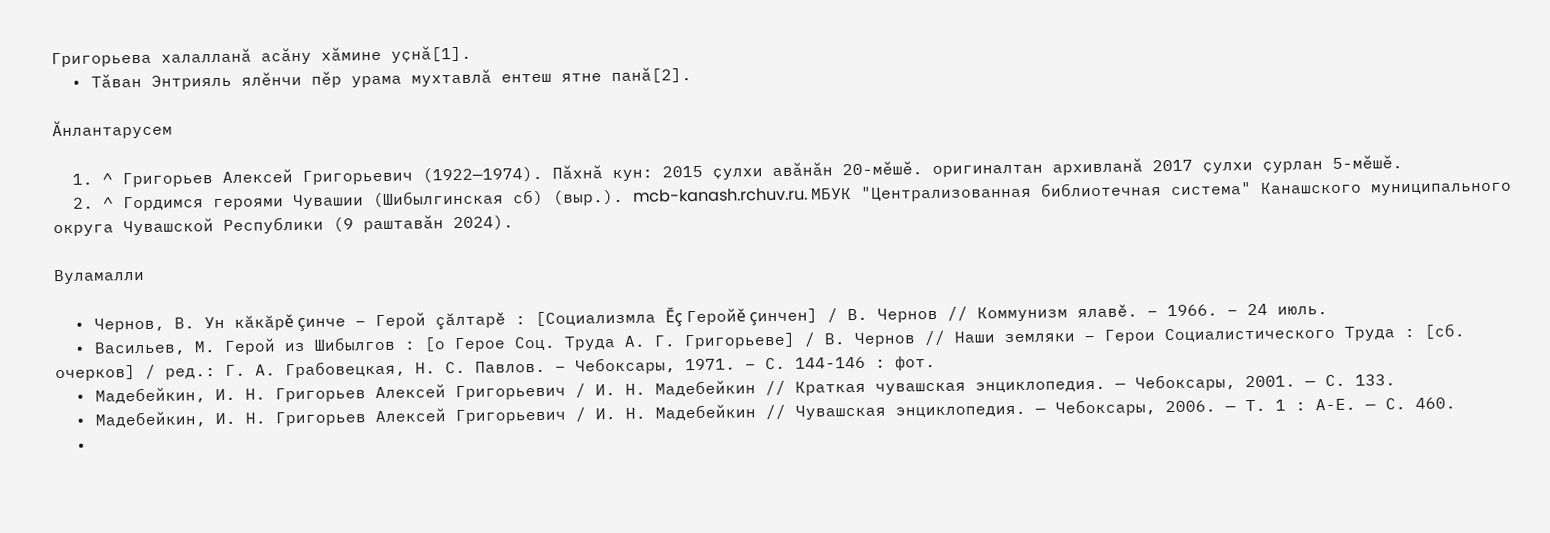Григорьева халалланӑ асӑну хӑмине уҫнӑ[1].
  • Тӑван Энтрияль ялӗнчи пӗр урама мухтавлӑ ентеш ятне панӑ[2].

Ӑнлантарусем

  1. ^ Григорьев Алексей Григорьевич (1922—1974). Пӑхнӑ кун: 2015 ҫулхи авӑнӑн 20-мӗшӗ. оригиналтан архивланӑ 2017 ҫулхи ҫурлан 5-мӗшӗ.
  2. ^ Гордимся героями Чувашии (Шибылгинская сб) (выр.). mcb-kanash.rchuv.ru. МБУК "Централизованная библиотечная система" Канашского муниципального округа Чувашской Республики (9 раштавӑн 2024).

Вуламалли

  • Чернов, В. Ун кăкăрě çинче – Герой çăлтарě : [Социализмла Ĕç Геройě çинчен] / В. Чернов // Коммунизм ялавě. – 1966. – 24 июль.
  • Васильев, М. Герой из Шибылгов : [о Герое Соц. Труда А. Г. Григорьеве] / В. Чернов // Наши земляки – Герои Социалистического Труда : [сб. очерков] / ред.: Г. А. Грабовецкая, Н. С. Павлов. – Чебоксары, 1971. – С. 144-146 : фот.
  • Мадебейкин, И. Н. Григорьев Алексей Григорьевич / И. Н. Мадебейкин // Краткая чувашская энциклопедия. — Чебоксары, 2001. — С. 133.
  • Мадебейкин, И. Н. Григорьев Алексей Григорьевич / И. Н. Мадебейкин // Чувашская энциклопедия. — Чебоксары, 2006. — Т. 1 : А-Е. — С. 460.
  •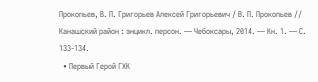Прокопьев, В. П. Григорьев Алексей Григорьевич / В. П. Прокопьев // Канашский район : энцикл. персон. — Чебоксары, 2014. — Кн. 1. — С. 133-134.
  • Первый Герой ГХК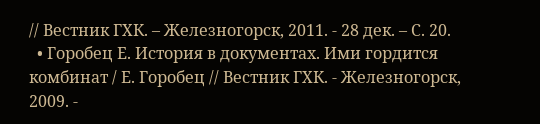// Вестник ГХК. – Железногорск, 2011. - 28 дек. – С. 20.
  • Горобец Е. История в документах. Ими гордится комбинат / Е. Горобец // Вестник ГХК. - Железногорск, 2009. -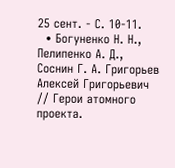25 сент. - С. 10-11.
  • Богуненко Н. Н., Пелипенко А. Д., Соснин Г. А. Григорьев Алексей Григорьевич // Герои атомного проекта.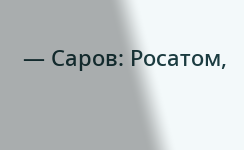— Саров: Росатом,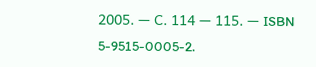2005. — С. 114 — 115. — ISBN 5-9515-0005-2.